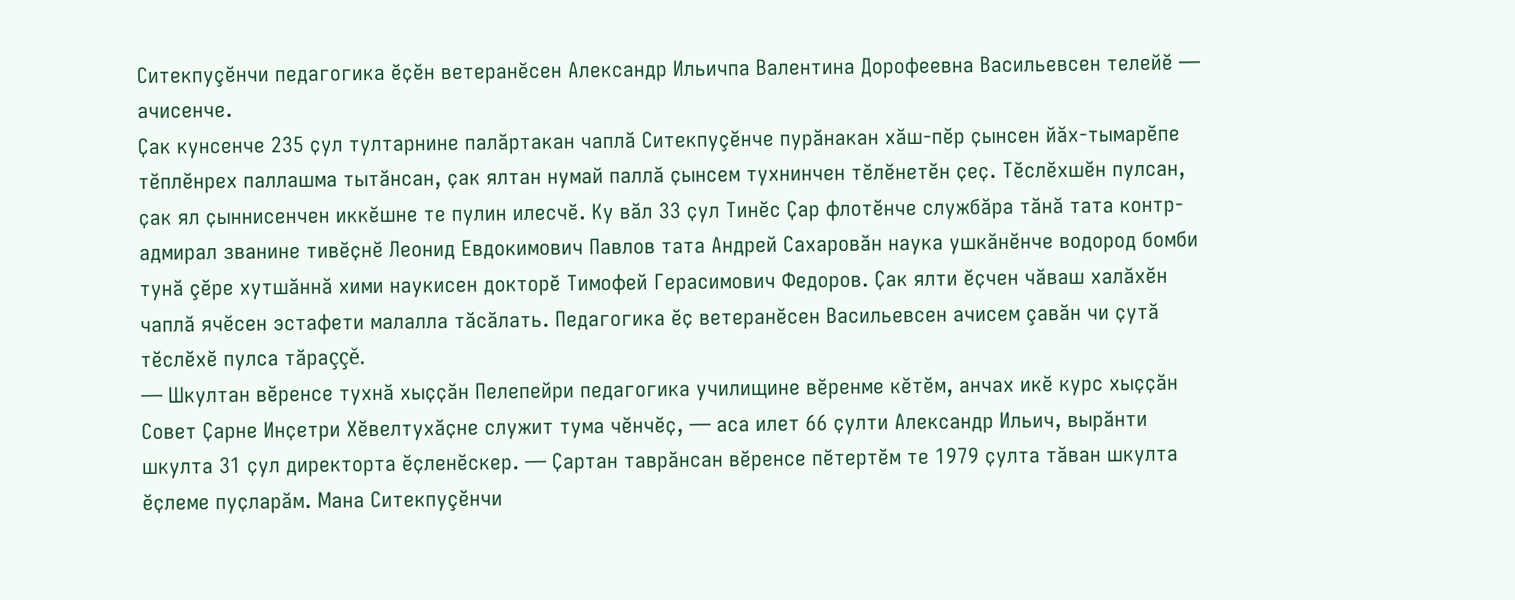Ситекпуçĕнчи педагогика ӗҫӗн ветеранӗсен Александр Ильичпа Валентина Дорофеевна Васильевсен телейӗ — ачисенче.
Ҫак кунсенче 235 ҫул тултарнине палӑртакан чаплӑ Ситекпуçĕнче пурӑнакан хӑш-пӗр ҫынсен йӑх-тымарӗпе тӗплӗнрех паллашма тытӑнсан, ҫак ялтан нумай паллӑ ҫынсем тухнинчен тӗлӗнетӗн ҫеҫ. Тӗслӗхшӗн пулсан, ҫак ял ҫыннисенчен иккӗшне те пулин илесчӗ. Ку вӑл 33 ҫул Тинӗс Ҫар флотӗнче службӑра тӑнӑ тата контр-адмирал званине тивӗҫнӗ Леонид Евдокимович Павлов тата Андрей Сахаровӑн наука ушкӑнӗнче водород бомби тунӑ çĕре хутшăннă хими наукисен докторӗ Тимофей Герасимович Федоров. Ҫак ялти ӗҫчен чӑваш халӑхӗн чаплӑ ячӗсен эстафети малалла тӑсӑлать. Педагогика ӗҫ ветеранӗсен Васильевсен ачисем çавăн чи ҫутӑ тӗслӗхĕ пулса тăраççĕ.
— Шкултан вӗренсе тухнӑ хыҫҫӑн Пелепейри педагогика училищине вӗренме кӗтӗм, анчах икӗ курс хыҫҫӑн Совет Ҫарне Инҫетри Хӗвелтухӑҫне служит тума чӗнчӗҫ, — аса илет 66 ҫулти Александр Ильич, вырӑнти шкулта 31 ҫул директорта ӗҫленӗскер. — Ҫартан таврăнсан вӗренсе пĕтертĕм те 1979 ҫулта тӑван шкулта ӗҫлеме пуҫларăм. Мана Ситекпуçĕнчи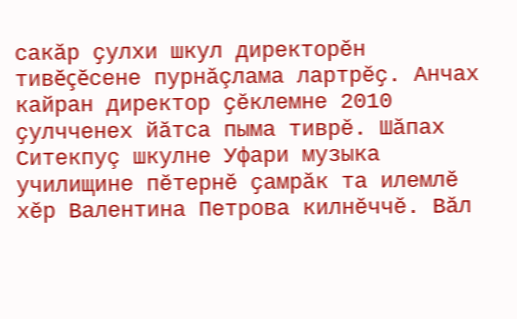сакӑр ҫулхи шкул директорӗн тивĕçĕсене пурнăçлама лартрӗҫ. Анчах кайран директор ҫӗклемне 2010 ҫулчченех йӑтса пыма тиврӗ. Шӑпах Ситекпуç шкулне Уфари музыка училищине пĕтернĕ ҫамрӑк та илемлӗ хӗр Валентина Петрова килнĕччӗ. Вӑл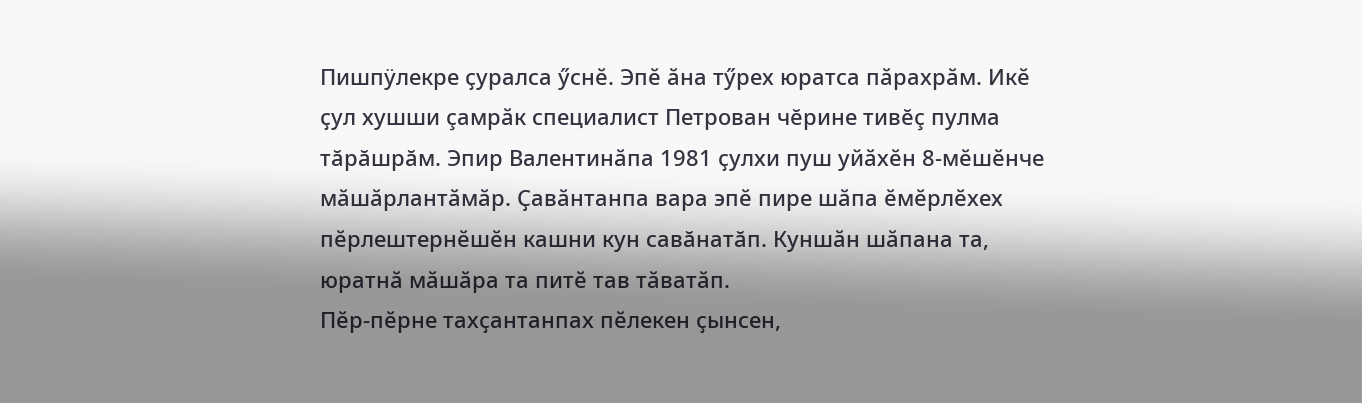Пишпÿлекре ҫуралса ӳснӗ. Эпӗ ӑна тӳрех юратса пӑрахрӑм. Икӗ ҫул хушши çамрӑк специалист Петрован чĕрине тивĕç пулма тăрăшрăм. Эпир Валентинӑпа 1981 ҫулхи пуш уйӑхӗн 8-мӗшӗнче мӑшӑрлантӑмӑр. Ҫавӑнтанпа вара эпӗ пире шӑпа ӗмӗрлӗхех пӗрлештернӗшӗн кашни кун савăнатăп. Куншӑн шӑпана та, юратнӑ мӑшӑра та питӗ тав тӑватӑп.
Пӗр-пӗрне тахҫантанпах пӗлекен ҫынсен,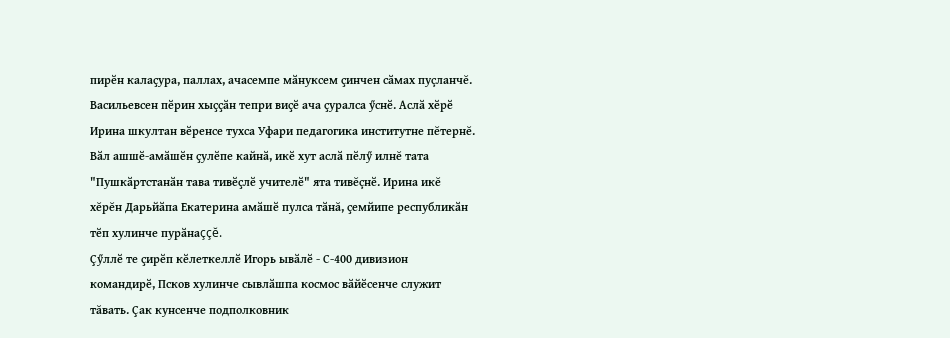пирӗн калаҫура, паллах, ачасемпе мӑнуксем ҫинчен сӑмах пуçланчĕ. Васильевсен пӗрин хыҫҫӑн тепри виҫӗ ача ҫуралса ӳснӗ. Аслӑ хӗрӗ Ирина шкултан вӗренсе тухса Уфари педагогика институтне пĕтернĕ. Вӑл ашшӗ-амӑшӗн ҫулӗпе кайнӑ, икӗ хут аслӑ пӗлӳ илнĕ тата "Пушкӑртстанӑн тава тивӗҫлӗ учителӗ" ята тивĕçнӗ. Ирина икĕ хĕрĕн Дарьйӑпа Екатерина амӑшӗ пулса тӑнă, ҫемйипе республикӑн тӗп хулинче пурӑнаççĕ.
Ҫӳллӗ те ҫирӗп кӗлеткеллӗ Игорь ывӑлӗ - С-400 дивизион командирӗ, Псков хулинче сывлӑшпа космос вӑйӗсенче служит тăвать. Ҫак кунсенче подполковник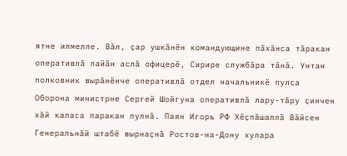ятне илмелле. Вӑл, ҫар ушкӑнӗн командующине пӑхӑнса тӑракан оперативлӑ пайӑн аслӑ офицерӗ, Сирире службӑра тӑнӑ. Унтан полковник вырӑнӗнче оперативлӑ отдел начальникӗ пулса Оборона министрне Сергей Шойгуна оперативлӑ лару-тӑру ҫинчен хӑй каласа паракан пулнă. Паян Игорь РФ Хӗҫпӑшаллӑ Вӑйсен Генеральнӑй штабӗ вырнаҫнӑ Ростов-на-Дону хулара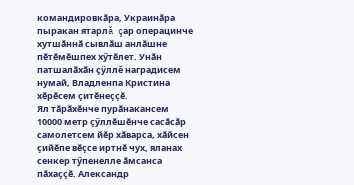командировкӑра, Украинӑра пыракан ятарлă çар операцинче хутшӑннӑ сывлӑш анлӑшне пӗтӗмӗшпех хӳтӗлет. Унӑн патшалӑхӑн çÿллĕ наградисем нумай, Владленпа Кристина хӗрӗсем ҫитӗнеҫҫӗ.
Ял тӑрӑхӗнче пурӑнакансем 10000 метр ҫӳллӗшӗнче сасӑсӑр самолетсем йӗр хӑварса, хӑйсен ҫийӗпе вӗҫсе иртнӗ чух, яланах сенкер тӳпенелле ӑмсанса пӑхаҫҫӗ. Александр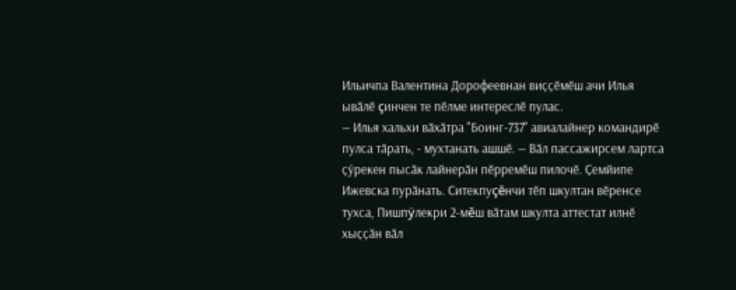Ильичпа Валентина Дорофеевнан виҫҫӗмӗш ачи Илья ывӑлӗ çинчен те пӗлме интереслӗ пулас.
— Илья хальхи вӑхӑтра "Боинг-737" авиалайнер командирӗ пулса тӑрать, - мухтанать ашшӗ. — Вӑл пассажирсем лартса ҫӳрекен пысӑк лайнерӑн пӗрремӗш пилочӗ. Ҫемйипе Ижевска пурӑнать. Ситекпуçĕнчи тӗп шкултан вӗренсе тухса, Пишпÿлекри 2-мĕш вӑтам шкулта аттестат илнӗ хыҫҫӑн вӑл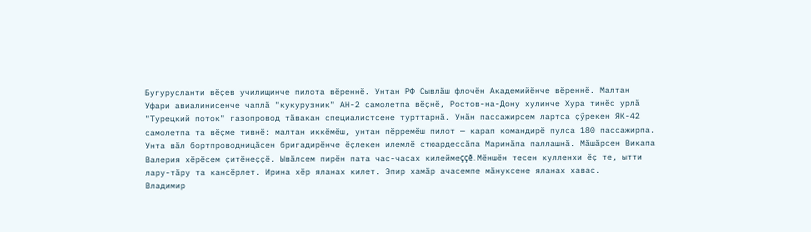Бугурусланти вӗҫев училищинче пилота вӗреннӗ. Унтан РФ Сывлӑш флочӗн Академийӗнче вӗреннӗ. Малтан Уфари авиалинисенче чаплӑ "кукурузник" АН-2 самолетпа вӗҫнӗ, Ростов-на-Дону хулинче Хура тинӗс урлӑ "Турецкий поток" газопровод тӑвакан специалистсене турттарнӑ. Унӑн пассажирсем лартса ҫӳрекен ЯК-42 самолетпа та вӗҫме тивнӗ: малтан иккӗмӗш, унтан пӗрремӗш пилот — карап командирӗ пулса 180 пассажирпа. Унта вӑл бортпроводницӑсен бригадирӗнче ӗҫлекен илемлӗ стюардессӑпа Маринӑпа паллашнӑ. Мӑшӑрсен Викапа Валерия хĕрĕсем ҫитӗнеҫҫӗ. Ывӑлсем пирӗн пата час-часах килеймеççĕ. Мӗншӗн тесен кулленхи ӗҫ те, ытти лару-тӑру та кансӗрлет. Ирина хĕр яланах килет. Эпир хамӑр ачасемпе мӑнуксене яланах хавас.
Владимир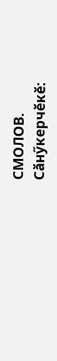СМОЛОВ.
Сӑнӳкерчӗкӗ: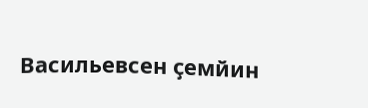Васильевсен ҫемйин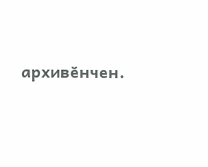архивӗнчен.